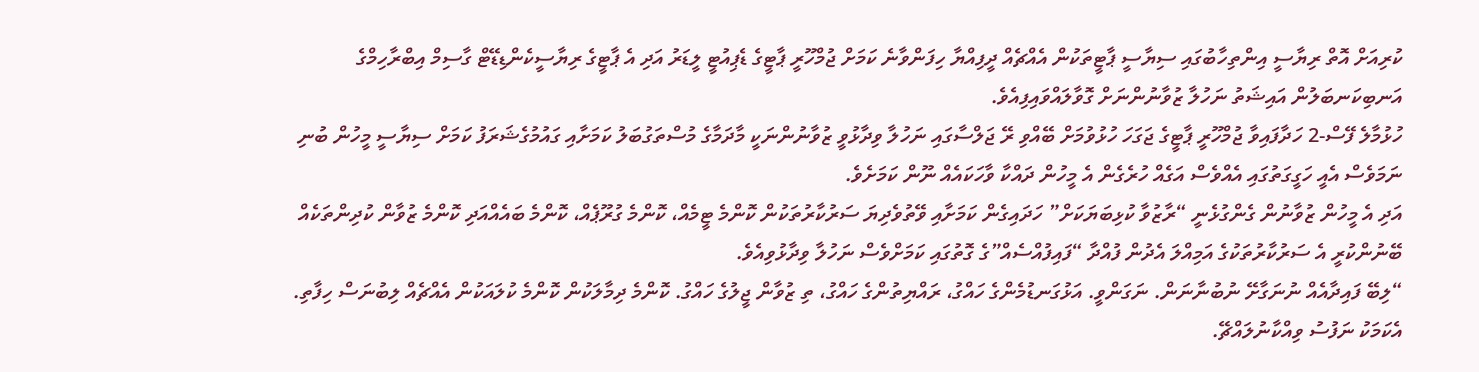ކުރިއަށް އޮތް ރިޔާސީ އިންތިހާބުގައި ސިޔާސީ ޕާޓީތަކުން އެއްޗެއް ދީފިއްޔާ ހިފަންވާނެ ކަމަށް ޖުމްހޫރީ ޕާޓީގެ ޑެޕިއުޓީ ލީޑަރު އަދި އެ ޕާޓީގެ ރިޔާސީކެންޑިޑޭޓް ގާސިމް އިބްރާހިމްގެ އަނބިކަނބަލުން އައިޝަތު ނަހުލާ ޒުވާނުންނަށް ގޮވާލައްވައިފިއެވެ.
ހުޅުމާލެ ފޭސް-2 ހަދާފައިވާ ޖުމްހޫރީ ޕާޓީގެ ޖަގަހަ ހުޅުވުމަށް ބޭއްވި ރޭ ޖަލްސާގައި ނަހުލާ ވިދާޅުވީ ޒުވާނުންނަކީ މާދަމާގެ މުސްތަގުބަލު ކަމަށާއި ގައުމުގެޝަރަފު ކަމަށް ސިޔާސީ މީހުން ބުނި ނަމަވެސް އެއީ ހަގީގަތުގައި އެއްވެސް އަގެއް ހުރެގެން އެ މީހުން ދައްކާ ވާހަކައެއް ނޫން ކަމަށެވެ.
އަދި އެ މީހުން ޒުވާނުން ގެންގުޅެނީ “ރާޒުވާ ކުޅިބަޔަކަށް” ހަދައިގެން ކަމަށާއި ވޭތުވެދިޔަ ސަރުކާރުތަކުން ކޮންމެ ޓީމެއް، ކޮންމެ ގުރޫޕެއް، ކޮންމެ ބައެއްއަދި ކޮންމެ ޒުވާން ކުދިންތަކެއް ބޭނުންކުރީ އެ ސަރުކާރުތަކުގެ އަމިއްލަ އެދުން ފުއްދާ “ފައިފުއްސެއް”ގެ ގޮތުގައި ކަމަށްވެސް ނަހުލާ ވިދާޅުވިއެވެ.
“ލިބޭ ފައިދާއެއް ނުނަގާށޭ ނުބުނާނަން. ނަގަންވީ. އަޅުގަނޑުމެންގެ ހައްގު، ރައްޔިތުންގެ ހައްގު، ތި ޒުވާން ޖީލުގެ ހައްގު. ކޮންމެ ދިމާލަކުން ކޮންމެ ކުލައަކުން އެއްޗެއް ލިބުނަސް ހިފާތި. އެކަމަކު ނަފުސު ވިއްކާނުލައްޗޭ.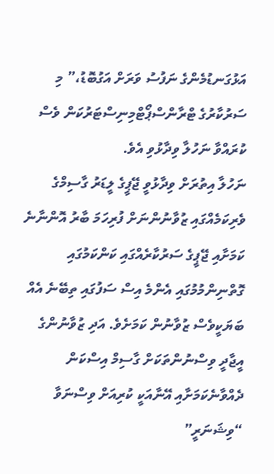އަޅުގަނޑުމެންގެ ނަފުސު ވަރަށް އަގުބޮޑު،” މި ސަރުކާރުގެ ޓްރާންސްޕޯޓްމިނިސްޓަރުކަން ވެސް ކުރައްވާ ނަހުލާ ވިދާޅުވި އެވެ.
ނަހުލާ އިތުރަށް ވިދާޅުވީ ޖޭޕީގެ ލީޑަރު ގާސިމްގެ ވެރިކަމެއްގައި ޒުވާނުންނަށް ފުރިހަމަ ބާރު އޮންނާނެ ކަމަށާއި ޖޭޕީގެ ސަރުކާރެއްގައި ކަންކަމުގައި ގޮތްނިންމުމުގައި އެންމެ އިސް ސަފުގައި ތިބޭނެ އެއް ބަޔަކީވެސް ޒުވާނުން ކަމަށެވެ. އަދި ޒުވާނުންގެ އީޖާދީ ވިސްނުންތަކަށް ގާސިމް އިސްކަން ދެއްވާނެކަމަށާއި އޭނާއަކީ ކުރިއަށް ވިސްނަވާ “ވިޝަނަރީ”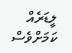ލީޑަރެއް ކަމަށްވެސް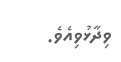ވިދާޅުވިއެވެ.